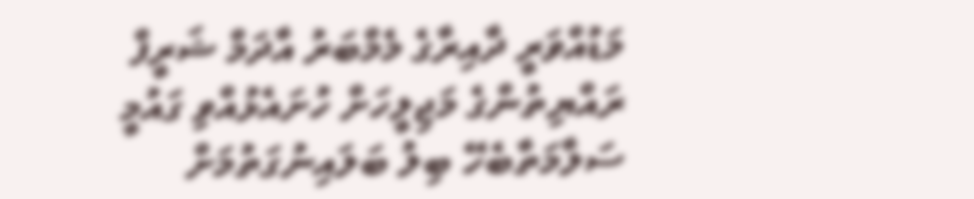މަޑުއްވަރީ ދާއިރާގެ މެމްބަރު އާދަމް ޝަރީފް ރައްޔިތުންގެ މަޖިލީހަށް ހުށައެޅުއްވި ގައުމީ ސަލާމަތާބެހޭ ބިލު ބަލައިނުގަތުމަށް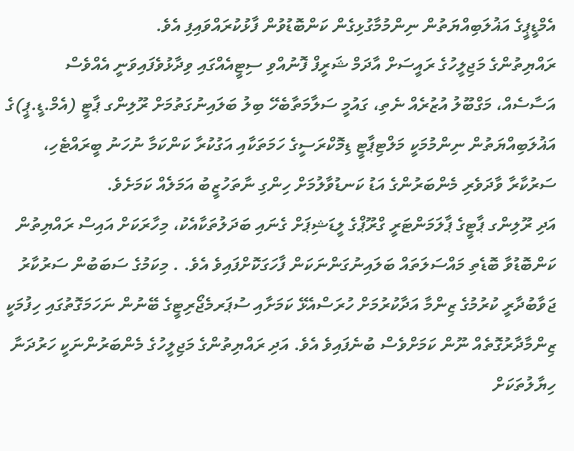އެމްޑީޕީގެ އަޣުލަބިއްޔަތުން ނިންމުމާގުޅިގެން ކަންބޮޑުވުން ފާޅުކުރައްވައިފި އެވެ.
ރައްޔިތުންގެ މަޖިލީހުގެ ރައީސަށް އާދަމް ޝަރީފް ފޮނުއްވި ސިޓީއެއްގައި ވިދާޅުވެފައިވަނީ އެއްވެސް އަސާސެއް، މަގްބޫލު އުޒުރެއް ނެތި، ގައުމީ ސަލާމަތާބެހޭ ބިލު ބަލައިނުގަތުމަށް ރޫލިންގ ޕާޓީ (އެމް.ޑީ.ޕީ)ގެ އަޣުލަބިއްޔަތުން ނިންމުމަކީ މަލްޓިޕާޓީ ޑިމޮކްރަސީގެ ހަމަތަކާއި އަގުކުރާ ކަންކަމާ ނުހަނު ބީރައްޓެހި، ސަރުކާރާ ވާދަވެރި މެންބަރުންގެ އަޑު ކަނޑުވާލުމަށް ހިންގި ނާތަހުޒީބު އަމަލެއް ކަމަށެވެ.
އަދި ރޫލިންގ ޕާޓީގެ ޕާލަމަންޓަރީ ގްރޫޕްގެ ލީޑަޝިޕަށް ގެނައި ބަދަލުތަކާއެކު، މިހާރަކަށް އައިސް ރައްޔިތުން ކަންބޮޑުވާ ބޮޑެތި މައްސަލަތައް ބަލައިނުގަންނަކަން ފާހަގަކޮށްފައިވެ އެވެ. . މިކަމުގެ ސަބަބުން ސަރުކާރު ޖަވާބުދާރީ ކުރުމުގެ ޒިންމާ އަދާކުރުމަށް ހުރަސްއެޅޭ ކަމަށާއި ސުޕަރމެޖޯރިޓީގެ ބޭނުން ނަހަމަގޮތުގައި ހިފުމަކީ ޒިންމާދާރުގޮތެއް ނޫން ކަމަށްވެސް ބުނެފައިވެ އެވެ. އަދި ރައްޔިތުންގެ މަޖިލީހުގެ މެންބަރުންނަކީ ހަރުދަނާ ހިޔާލުތަކަށް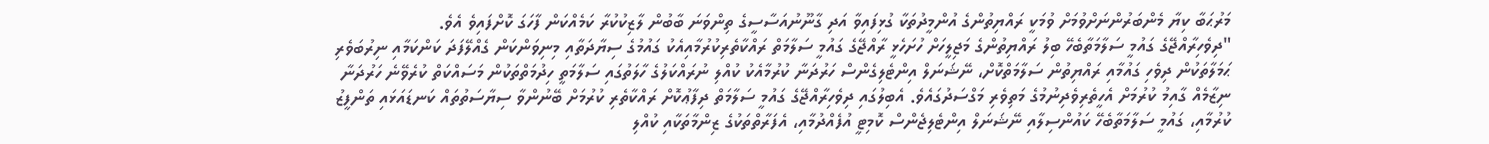މަރުޙަބާ ކިޔާ މެންބަރުންނަށްވުމަށް ވުމަކީ ރައްޔިތުންގެ އުންމީދުތަކާ ގުޅިފައިވާ އަދި ގާނޫނުއަސާސީގެ ތިންވަނަ ބާބުން ލާޒިކުކުރާ ކަމެއްކަން ފާހަގަ ކޮށްފައިވެ އެވެ.
"ދިވެހިރާއްޖޭގެ ގައުމީ ސަލާމަތާބެހޭ ބިލު ރައްޔިތުންގެ މަޖިލީހަށް ހުށަހެޅީ ރާއްޖޭގެ ގައުމީ ސަލާމަތް ރައްކާތެރިކުރުމާއިއެކު ގައުމުގެ ސިޔާދަތާއި މިނިވަންކަން ގެއްލޭފަދަ ކަންކަމާއި ނިރުބަވެރި ޙަމަލާތަކުން ދިވެހި ގައުމާއި ރައްޔިތުން ސަލާމަތްކޮށް، ނޭޝަނަލް އިންޓެލިގެންސް ހަރުދަނާ ކުރުމާއެކު ކުއްލި ނުރައްކަލުގެ ހާލަތުގައި ސަލާމަތީ ހިދުމަތްތަކުން މަސައްކަތް ކުރެވޭނެ ހަރުދަނާ ނިޒާމެއް ގާއިމު ކުރުމަށް އެހީތެރިވެދިނުމުގެ މަތިވެރި މަގްސަދުގައެވެ. އެބިލުގައި ދިވެހިރާއްޖޭގެ ގައުމީ ސަލާމަތް ދިފާޢުކޮށް ރައްކާތެރި ކުރުމަށް ބޭނުންވާ ސިޔާސަތުތައް ކަނޑައަޅައި ތަންފީޒު ކުރުމާއި، ގައުމީ ސަލާމަތާބެހޭ ކައުންސިލާއި ނޭޝަނަލް އިންޓެލިޖެންސް ކޮމިޓީ އުފެއްދުމާއި، އެފަރާތްތަކުގެ ޒިންމާތަކާއި ކުއްލި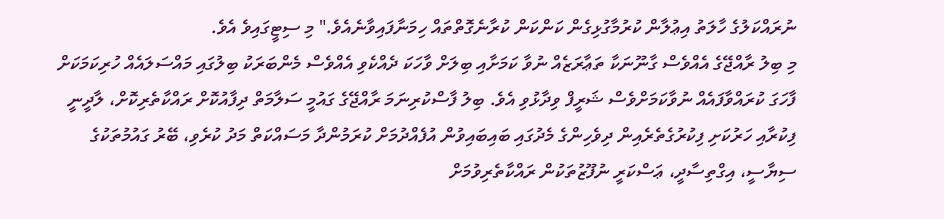ނުރައްކަލުގެ ހާލަތު އިޢުލާން ކުރުމާގުޅިގެން ކަންކަން ކުރާނެގޮތްތައް ހިމަނާފައިވާނެއެވެ." މި ސިޓީގައިވެ އެވެ.
މި ބިލު ރާއްޖޭގެ އެއްވެސް ގާނޫނަކާ ތަޢާރަޒެއް ނުވާ ކަމަށާއި ބިލަށް ވާހަކަ ދެއްކެވި އެއްވެސް މެންބަރަކު ބިލުގައި މައްސަލައެއް ހުރިކަމަކަށް ފާހަގަ ކުރައްވާފައެއް ނުވާކަމަށްވެސް ޝަރީފް ވިދާޅުވި އެވެ. ބިލު ފާސްކުރިނަމަ ރާއްޖޭގެ ގައުމީ ސަލާމަތް ދިފާއުކޮށް ރައްކާތެރިކޮށް، ލާދީނީ ފިކުރާއި ހަރުކަށި ފިކުރުގެތެރެއިން ދިވެހިންގެ މެދުގައި ބައިބައިވުން އުފެއްދުމަށް ކުރަމުންދާ މަސައްކަތް މަދު ކުރެވި، ބޭރު ގައުމުތަކުގެ ސިޔާސީ، އިގްތިސާދީ، ޢަސްކަރީ ނުފޫޒުތަކުން ރައްކާތެރިވުމަށް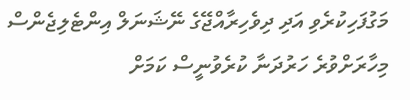މަގުފަހިކުރެވި އަދި ދިވެހިރާއްޖޭގެ ނޭޝަނަލް އިންޓެލިޖެންސް މިހާރަށްވުރެ ހަރުދަނާ ކުރެވުނީސް ކަމަށް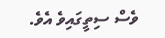ވެސް ސިތީގައިވެ އެވެ.